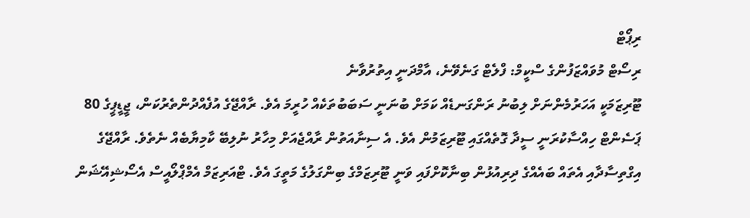ރިޕޯޓް
ރިސޯޓް މުވައްޒަފުންގެ ސްކީމް: ފްލެޓް ގަނެވޭނެ، އާމްދަނީ އިތުރުވާނެ
ޓޫރިޒަމަކީ އަހަރުމެންނަށް ލިބުނު ރަންގަނޑެއް ކަމަށް ބުނަނީ ސަބަބުތަކެއް ހުރީމަ އެވެ. ރާއްޖޭގެ އުފެއްދުންތެރުކަން، ޖީޑީޕީގެ 80 ޕަސެންޓް ހިއްސާކުރަނީ ސީދާ ގޮތެއްގައި ޓޫރިޒަމުން އެވެ. އެ ސިނާއަތުން ރާއްޖެއަށް މިހާރު ނުލިބޭ ކާމިޔާބެއް ނެތެވެ. ރާއްޖޭގެ އިގްތިސާދާއި އެތައް ބައެއްގެ ދިރިއުޅުން ބިނާކޮށްފައި ވަނީ ޓޫރިޒަމްގެ ބިންގަލުގެ މަތީގަ އެވެ. ޓްއަރިޒަމް އެމްޕްލޯއީސް އެސޯޝިއޭޝަން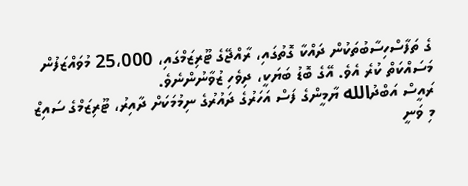ގެ ތަފާސްހިސާބުތަކުން ދައްކާ ގޮތުގައި، ރާއްޖޭގެ ޓޫރިޒަމްގައި، 25،000 މުވައްޒަފުން މަސައްކަތް ކުރެ އެވެ. އޭގެ ބޮޑު ބަޔަކީ، ދިވެހި ޒުވާނުންނެވެ.
ރައީސް އަބްދުالله ޔާމީންގެ ފަސް އަހަރުގެ ދައުރުގެ ނިމުމަކަށް ދާއިރު، ޓޫރިޒަމްގެ ސައިޒް މި ވަނީ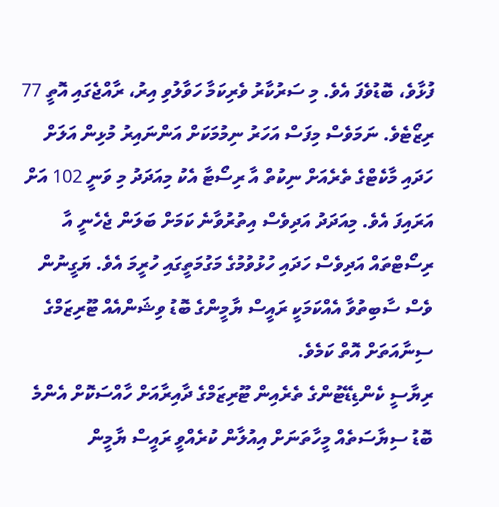ފުޅާވެ، ބޮޑުވެފަ އެވެ. މި ސަރުކާރު ވެރިކަމާ ހަވާލުވި އިރު، ރާއްޖެގައި އޮތީ 77 ރިޒޯޓެވެ. ނަމަވެސް މިފަސް އަހަރު ނިމުމަކަށް އަންނައިރު މުޅިން އަލަށް ހަދައި މާކެޓްގެ ތެރެއަށް ނިކުތް އާ ރިސޯޓާ އެކު މިއަދަދު މި ވަނީ 102 އަށް އަރައިފަ އެވެ. މިއަދަދު އަދިވެސް އިތުރުވާނެ ކަމަށް ބަލަން ޖެހެނީ އާ ރިސޯޓްތައް އަދިވެސް ހަދައި ހުޅުވުމުގެ މަގުމަތީގައި ހުރީމަ އެވެ. ޔަގީނުން ވެސް ސާބިތުވާ އެއްކަމަކީ ރައީސް ޔާމީންގެ ބޮޑު ވިޝަންއެއް ޓޫރިޒަމްގެ ސިނާއަތަށް އޮތް ކަމެވެ.
ރިޔާސީ ކެންޑިޑޭޓުންގެ ތެރެއިން ޓޫރިޒަމްގެ ދާއިރާއަށް ހާއްސަކޮށް އެންމެ ބޮޑު ސިޔާސަތެއް މީހާތަނަށް އިއުލާން ކުރެއްވީ ރައީސް ޔާމީން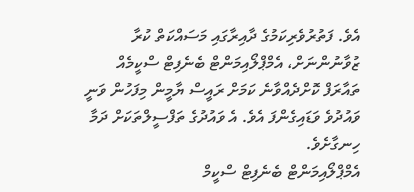އެވެ. ފަތުރުވެރިކަމުގެ ދާއިރާގައި މަސައްކަތް ކުރާ ޒުވާނުންނަށް، އެމްޕްލޯއިމަންޓް ބެނެފިޓް ސްކީމެއް ތައާރަފް ކޮށްދެއްވާނެ ކަމަށް ރައީސް ޔާމީން މިފަހުން ވަނީ ވައުދުވެ ވަޑައިގެންފަ އެވެ. އެ ވައުދުގެ ތަފްސީލްތަކަށް ދަމާ ހިނގާށެވެ.
އެމްޕްލޯއިމަންޓް ބެނެފިޓް ސްކީމް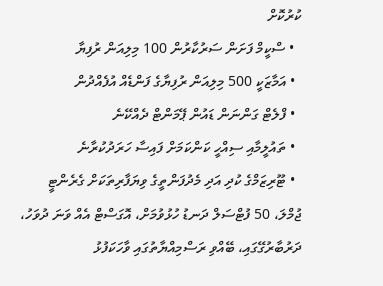ކުރުކޮށް
  • ސްކީމް ފަށަން ސަރުކާރުން 100 މިލިއަން ރުފިޔާ
  • އަމާޒަކީ 500 މިލިއަން ރުފިޔާގެ ފަންޑެއް އުފެއްދުން
  • ފްލެޓް ގަންނަން ޑައުން ޕޭމަންޓް ދެއްކޭނެ
  • ތައުލީމާއި ސިއްހީ ކަންކަމަށް ފައިސާ ހަރަދުކުރާނެ
  • ޓޫރިޒަމްގެ ކުދި އަދި މެދުފަންތީގެ ވިޔަފާރިތަކަށް ގެރެންޓީ
ޖުމްލަ، 50 ފުޓްސަލް ދަނޑު ހުޅުވުމަށް، އޮގަސްޓް އެއް ވަނަ ދުވަހު، ދަރުބާރުގޭގައި، ބޭއްވި ރަސްމިއްޔާތުގައި ވާހަކަފުޅު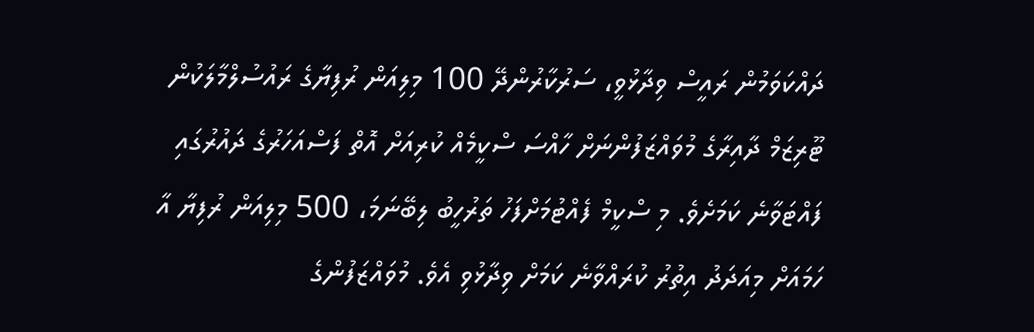ދައްކަވަމުން ރައީސް ވިދާޅުވީ، ސަރުކާރުންދޭ 100 މިލިއަން ރުފިޔާގެ ރައުސުލްމާލަކުން ޓޫރިޒަމް ދާއިރާގެ މުވައްޒަފުންނަށް ހާއްސަ ސްކީމެއް ކުރިއަށް އޮތް ފަސްއަހަރުގެ ދައުރުގައި ފައްޓަވާނެ ކަމަށެވެ. މި ސްކީމް ފެއްޓުމަށްފަހު ތަރުހީބު ލިބޭނަމަ، 500 މިލިއަން ރުފިޔާ އާ ހަމައަށް މިއަދަދު އިތުރު ކުރައްވާނެ ކަމަށް ވިދާޅުވި އެވެ. މުވައްޒަފުންގެ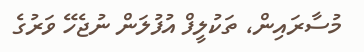މުސާރައިން، ތަކުލީފް އުފުލަން ނުޖެހޭ ވަރުގެ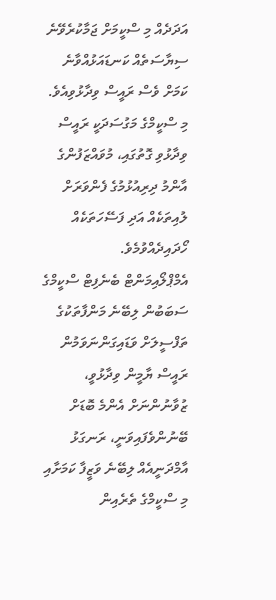އަދަދެއް މި ސްކީމަށް ޖަމާކުރެވޭނެ ސިޔާސަތެއް ކަނޑައަޅުއްވާނެ ކަމަށް ވެސް ރައީސް ވިދާޅުވިއެވެ. މި ސްކީމްގެ މަގުސަދަކީ ރައީސް ވިދާޅުވި ގޮތުގައި، މުވައްޒަފުންގެ އާންމު ދިރިއުޅުމުގެ ފެންވަރަށް ލުއިތަކެއް އަދި ފަސޭހަތަކެއް ހޯދައިދެއްވުމެވެ.
އެމްޕްލޯއިމަންޓް ބެނެފިޓް ސްކީމްގެ ސަބަބުން ލިބޭނެ މަންފާތަކުގެ ތަފްސީލަށް ވަޑައިގަންނަވަމުން ރައީސް ޔާމީން ވިދާޅުވީ، ޒުވާނުންނަށް އެންމެ ބޮޑަށް ބޭނުންވެފައިވަނީ، ރަނގަޅު އާމްދަނީއެއް ލިބޭނެ ވަޒީފާ ކަމަށާއި މި ސްކީމްގެ ތެރެއިން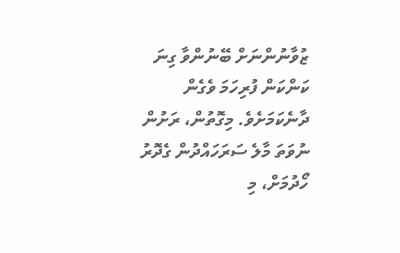ޒުވާނުންނަށް ބޭނުންވާ ގިނަ ކަންކަން ފުރިހަމަ ވެގެން ދާނެކަމަށެވެ. މިގޮތުން، ރަށުން ނުވަތަ މާލެ ސަރަހައްދުން ގެދޮރު ހޯދުމަށް، މި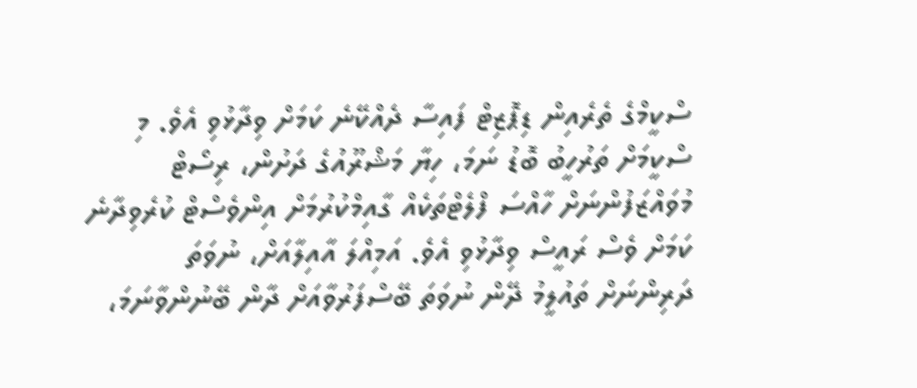ސްކީމްގެ ތެރެއިން ޑިޕޮޒިޓް ފައިސާ ދެއްކޭނެ ކަމަށް ވިދާޅުވި އެވެ. މި ސްކީމަށް ތަރުހީބު ބޮޑު ނަމަ، ހިޔާ މަޝްރޫއުގެ ދަށުން، ރިސޯޓް މުވައްޒަފުންނަށް ހާއްސަ ފްލެޓްތަކެއް ގާއިމްކުރުމަށް އިންވެސްޓް ކުރެވިދާނެ ކަމަށް ވެސް ރައީސް ވިދާޅުވި އެވެ. އަމިއްލަ އާއިލާއަށް، ނުވަތަ ދަރިންނަށް ތައުލީމު ދޭން ނުވަތަ ބޭސްފަރުވާއަށް ދާން ބޭނުންވާނަމަ،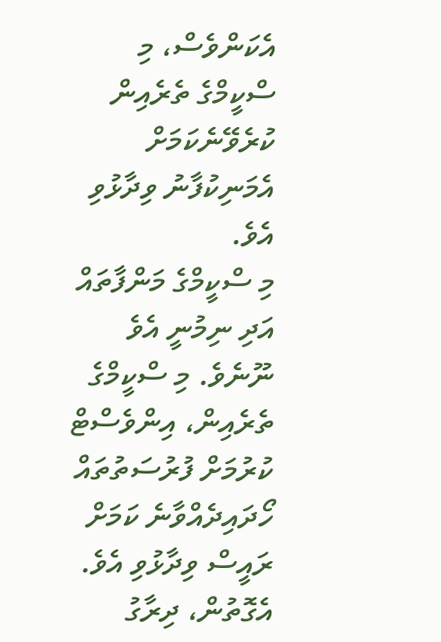އެކަންވެސް، މި ސްކީމްގެ ތެރެއިން ކުރެވޭނެކަމަށް އެމަނިކުފާނު ވިދާޅުވި އެވެ.
މި ސްކީމްގެ މަންފާތައް އަދި ނިމުނީ އެވެ ނޫނެވެ. މި ސްކީމްގެ ތެރެއިން، އިންވެސްޓް ކުރުމަށް ފުރުސަތުތައް ހޯދައިދެއްވާނެ ކަމަށް ރައީސް ވިދާޅުވި އެވެ. އެގޮތުން، ދިރާގު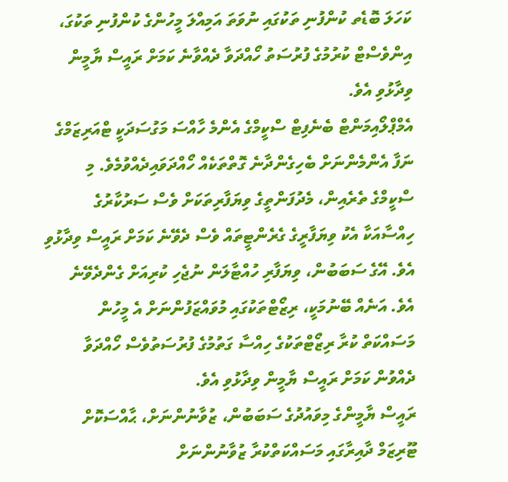ކަހަލަ ބޮޑެތ ކުންފުނި ތަކުގައި ނުވަތަ އަމިއްލަ މީހުންގެ ކުންފުނި ތަކުގަ، އިންވެސްޓް ކުރުމުގެ ފުރުސަތު ހޯއްދަވާ ދެއްވާނެ ކަމަށް ރައީސް ޔާމީން ވިދާޅުވި އެވެ.
އެމްޕްލޯއިމަންޓް ބެނެފިޓް ސްކީމްގެ އެންމެ ހާއްސަ މަގުސަދަކީ ޓްއަރިޒަމްގެ ނަފާ އެންމެންނަށް ބެހިގެންދާނެ ގޮތްތަކެއް ހޯއްދަވައިދެއްވުމެވެ. މި ސްކީމްގެ ތެރެއިން، މެދުފަންތީގެ ވިޔަފާރިތަކަށް ވެސް ސަރުކާރުގެ ހިއްސާއަކާ އެކު ވިޔަފާރީގެ ގެރެންޓީތައް ވެސް ދެވޭނެ ކަމަށް ރައީސް ވިދާޅުވި އެވެ. އޭގެ ސަބަބުން، ވިޔަފާރި ހުއްޓާލަން ނުޖެހި ކުރިއަށް ގެންދެވޭނެ އެވެ. އަނެއް ބޭނުމަކީ، ރިޒޯޓްތަކުގައި މުވައްޒަފުންނަށް އެ މީހުން މަސައްކަތް ކުރާ ރިޒޯޓްތަކުގެ ހިއްސާ ގަތުމުގެ ފުރުސަތުވެސް ހޯއްދަވާ ދެއްވުން ކަމަށް ރައީސް ޔާމީން ވިދާޅުވި އެވެ.
ރައީސް ޔާމީންގެ މިވައުދުގެ ސަބަބުން، ޒުވާނުންނަށް، ޙާއްސަކޮށް ޓޫރިޒަމް ދާއިރާގައި މަސައްކަތްކުރާ ޒުވާނުންނަށް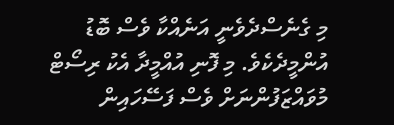މި ގެނެސްދެވެނީ އަނެއްކާ ވެސް ބޮޑު އުންމީދެކެވެ. މި ފޮނި އުއްމީދާ އެކު ރިސޯޓް މުވައްޒަފުންނަށް ވެސް ފަސޭހައިން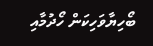ބޯހިޔާވަހިކަން ހޯދުމާއި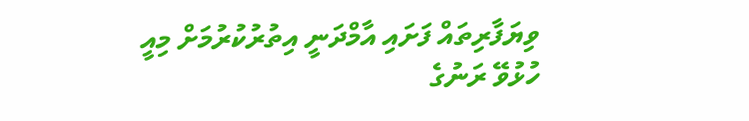ވިޔަފާރިތައް ފަށައި އާމްދަނީ އިތުރުކުރުމަށް މިއީ ހުޅުވޭ ރަނުގެ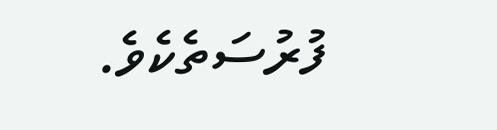ފުރުސަތެކެވެ.